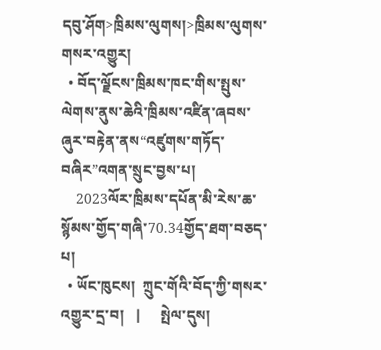དབུ་ཤོག>ཁྲིམས་ལུགས།>ཁྲིམས་ལུགས་གསར་འགྱུར།
  • བོད་ལྗོངས་ཁྲིམས་ཁང་གིས་སྤུས་ལེགས་ནུས་ཆེའི་ཁྲིམས་འཛིན་ཞབས་ཞུར་བརྟེན་ནས“འཛུགས་གཏོད་བཞིར”འགན་སྲུང་བྱས་པ།
    2023ལོར་ཁྲིམས་དཔོན་མི་རེས་ཆ་སྙོམས་གྱོད་གཞི་70.34གྱོད་ཐག་བཅད་པ།
  • ཡོང་ཁུངས།  ཀྲུང་གོའི་བོད་ཀྱི་གསར་འགྱུར་དྲ་བ།   |     སྤེལ་དུས།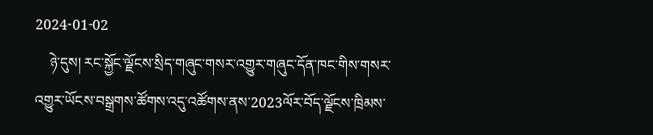2024-01-02
    ཉེ་དུས། རང་སྐྱོང་ལྗོངས་སྲིད་གཞུང་གསར་འགྱུར་གཞུང་དོན་ཁང་གིས་གསར་འགྱུར་ཡོངས་བསྒྲགས་ཚོགས་འདུ་འཚོགས་ནས་2023ལོར་བོད་ལྗོངས་ཁྲིམས་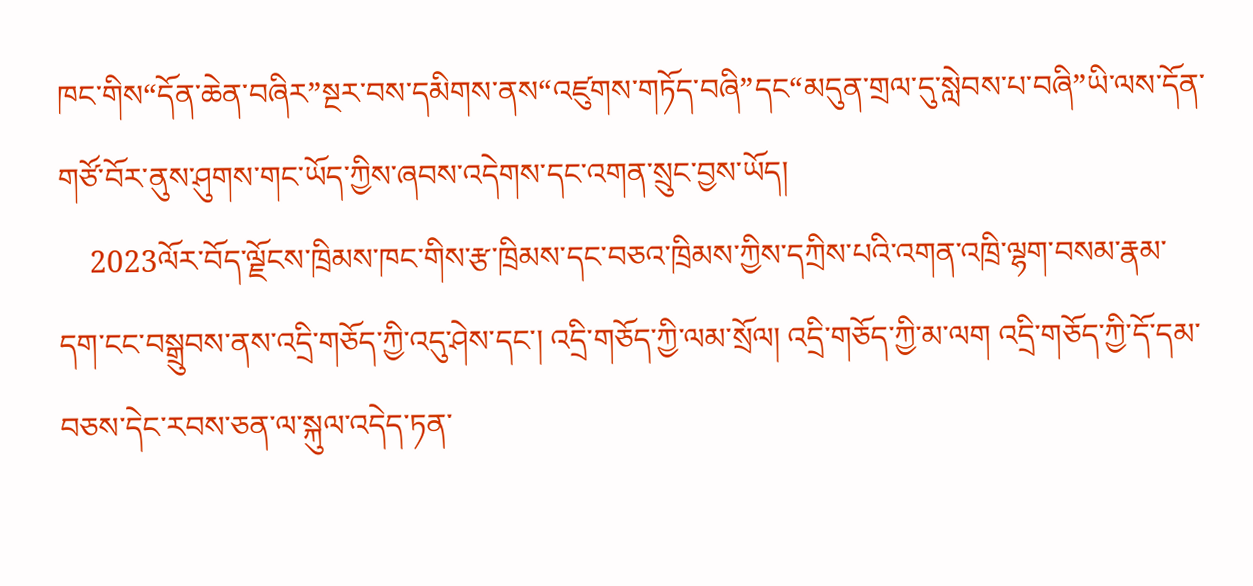ཁང་གིས“དོན་ཆེན་བཞིར”སྔར་བས་དམིགས་ནས“འཛུགས་གཏོད་བཞི”དང“མདུན་གྲལ་དུ་སླེབས་པ་བཞི”ཡི་ལས་དོན་གཙོ་བོར་ནུས་ཤུགས་གང་ཡོད་ཀྱིས་ཞབས་འདེགས་དང་འགན་སྲུང་བྱས་ཡོད།
    2023ལོར་བོད་ལྗོངས་ཁྲིམས་ཁང་གིས་རྩ་ཁྲིམས་དང་བཅའ་ཁྲིམས་ཀྱིས་དཀྲིས་པའི་འགན་འཁྲི་ལྷག་བསམ་རྣམ་དག་ངང་བསྒྲུབས་ནས་འདྲི་གཅོད་ཀྱི་འདུ་ཤེས་དང་། འདྲི་གཅོད་ཀྱི་ལམ་སྲོལ། འདྲི་གཅོད་ཀྱི་མ་ལག འདྲི་གཅོད་ཀྱི་དོ་དམ་བཅས་དེང་རབས་ཅན་ལ་སྐུལ་འདེད་ཏན་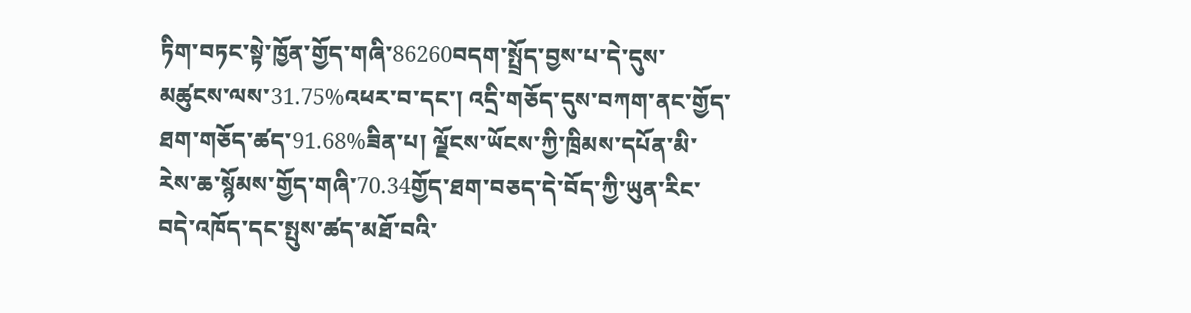ཏིག་བཏང་སྟེ་ཁྱོན་གྱོད་གཞི་86260བདག་སྤྲོད་བྱས་པ་དེ་དུས་མཚུངས་ལས་31.75%འཕར་བ་དང་། འདྲི་གཅོད་དུས་བཀག་ནང་གྱོད་ཐག་གཅོད་ཚད་91.68%ཟིན་པ། ལྗོངས་ཡོངས་ཀྱི་ཁྲིམས་དཔོན་མི་རེས་ཆ་སྙོམས་གྱོད་གཞི་70.34གྱོད་ཐག་བཅད་དེ་བོད་ཀྱི་ཡུན་རིང་བདེ་འཁོད་དང་སྤུས་ཚད་མཐོ་བའི་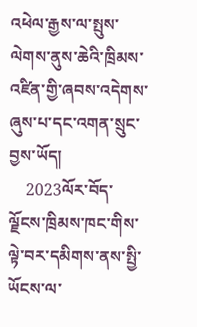འཕེལ་རྒྱས་ལ་སྤུས་ལེགས་ནུས་ཆེའི་ཁྲིམས་འཛིན་གྱི་ཞབས་འདེགས་ཞུས་པ་དང་འགན་སྲུང་བྱས་ཡོད།
    2023ལོར་བོད་ལྗོངས་ཁྲིམས་ཁང་གིས་ལྟེ་བར་དམིགས་ནས་སྤྱི་ཡོངས་ལ་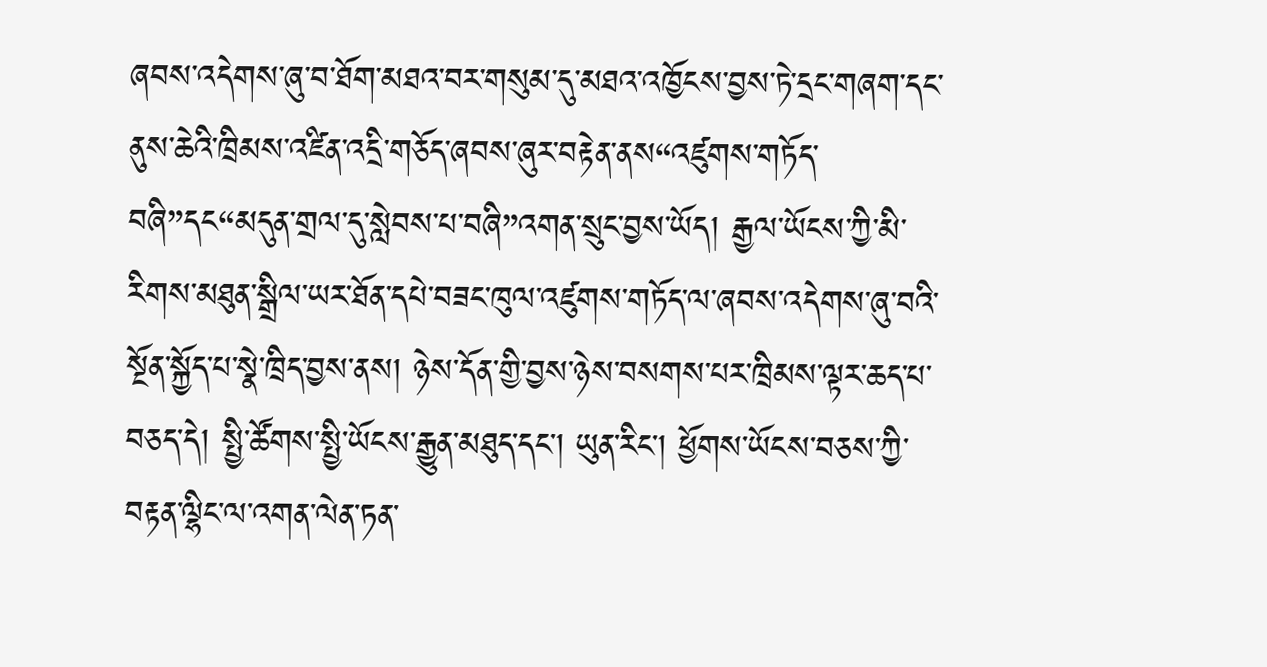ཞབས་འདེགས་ཞུ་བ་ཐོག་མཐའ་བར་གསུམ་དུ་མཐའ་འཁྱོངས་བྱས་ཏེ་དྲང་གཞག་དང་ནུས་ཆེའི་ཁྲིམས་འཛིན་འདྲི་གཅོད་ཞབས་ཞུར་བརྟེན་ནས“འཛུགས་གཏོད་བཞི”དང“མདུན་གྲལ་དུ་སླེབས་པ་བཞི”འགན་སྲུང་བྱས་ཡོད། རྒྱལ་ཡོངས་ཀྱི་མི་རིགས་མཐུན་སྒྲིལ་ཡར་ཐོན་དཔེ་བཟང་ཁུལ་འཛུགས་གཏོད་ལ་ཞབས་འདེགས་ཞུ་བའི་སྔོན་སྐྱོད་པ་སྣེ་ཁྲིད་བྱས་ནས། ཉེས་དོན་གྱི་བྱས་ཉེས་བསགས་པར་ཁྲིམས་ལྟར་ཆད་པ་བཅད་དེ། སྤྱི་ཚོགས་སྤྱི་ཡོངས་རྒྱུན་མཐུད་དང་། ཡུན་རིང་། ཕྱོགས་ཡོངས་བཅས་ཀྱི་བརྟན་ལྷིང་ལ་འགན་ལེན་ཏན་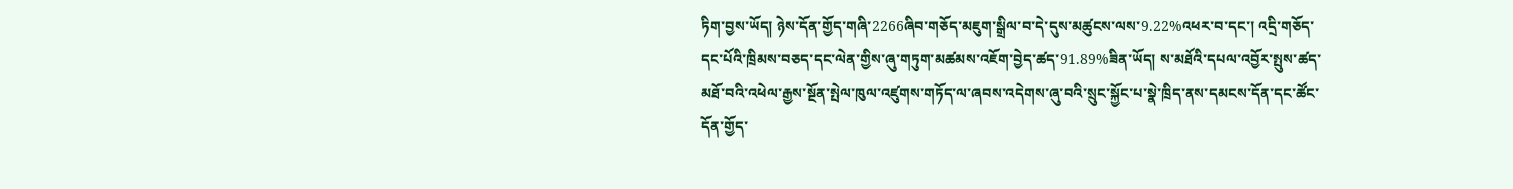ཏིག་བྱས་ཡོད། ཉེས་དོན་གྱོད་གཞི་2266ཞིབ་གཅོད་མཇུག་སྒྲིལ་བ་དེ་དུས་མཚུངས་ལས་9.22%འཕར་བ་དང་། འདྲི་གཅོད་དང་པོའི་ཁྲིམས་བཅད་དང་ལེན་གྱིས་ཞུ་གཏུག་མཚམས་འཇོག་བྱེད་ཚད་91.89%ཟིན་ཡོད། ས་མཐོའི་དཔལ་འབྱོར་སྤུས་ཚད་མཐོ་བའི་འཕེལ་རྒྱས་སྔོན་སྤེལ་ཁུལ་འཛུགས་གཏོད་ལ་ཞབས་འདེགས་ཞུ་བའི་སྲུང་སྐྱོང་པ་སྣེ་ཁྲིད་ནས་དམངས་དོན་དང་ཚོང་དོན་གྱོད་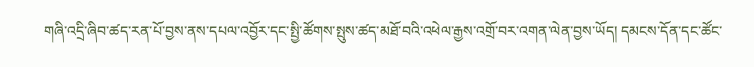གཞི་འདྲི་ཞིབ་ཚད་རན་པོ་བྱས་ནས་དཔལ་འབྱོར་དང་སྤྱི་ཚོགས་སྤུས་ཚད་མཐོ་བའི་འཕེལ་རྒྱས་འགྲོ་བར་འགན་ལེན་བྱས་ཡོད། དམངས་དོན་དང་ཚོང་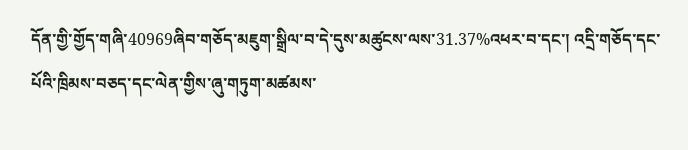དོན་གྱི་གྱོད་གཞི་40969ཞིབ་གཅོད་མཇུག་སྒྲིལ་བ་དེ་དུས་མཚུངས་ལས་31.37%འཕར་བ་དང་། འདྲི་གཅོད་དང་པོའི་ཁྲིམས་བཅད་དང་ལེན་གྱིས་ཞུ་གཏུག་མཚམས་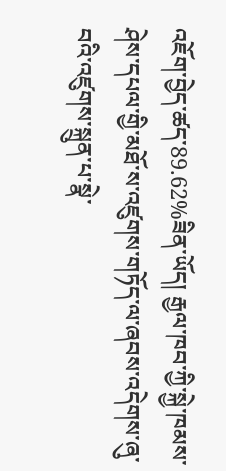འཇོག་བྱེད་ཚད་89.62%ཟིན་ཡོད། རྒྱལ་ཁབ་ཀྱི་སྐྱེ་ཁམས་ཤེས་དཔལ་གྱི་མཐོ་ས་འཛུགས་གཏོད་ལ་ཞབས་འདེགས་ཞུ་བའི་འཛུགས་སྐྲུན་པ་སྣེ་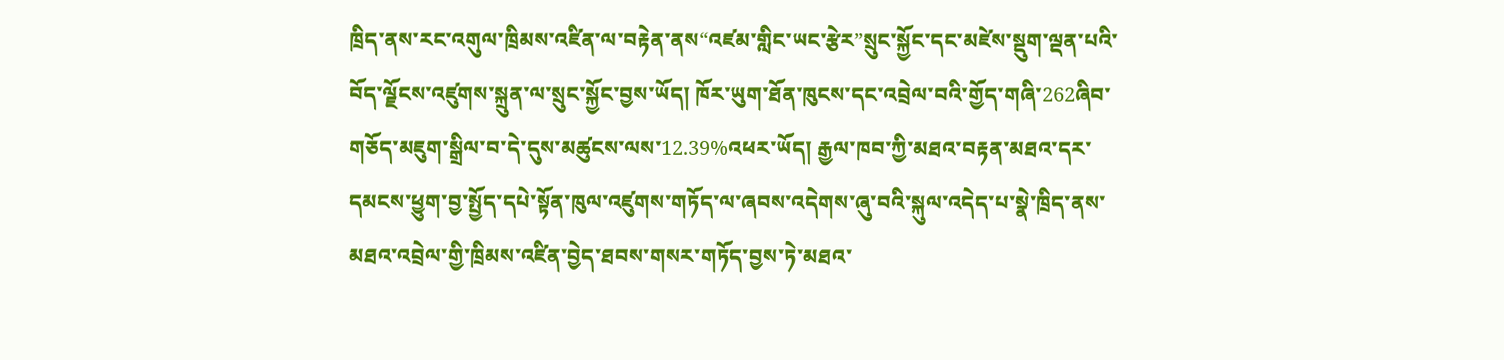ཁྲིད་ནས་རང་འགུལ་ཁྲིམས་འཛིན་ལ་བརྟེན་ནས“འཛམ་གླིང་ཡང་རྩེར”སྲུང་སྐྱོང་དང་མཛེས་སྡུག་ལྡན་པའི་བོད་ལྗོངས་འཛུགས་སྐྲུན་ལ་སྲུང་སྐྱོང་བྱས་ཡོད། ཁོར་ཡུག་ཐོན་ཁུངས་དང་འབྲེལ་བའི་གྱོད་གཞི་262ཞིབ་གཅོད་མཇུག་སྒྲིལ་བ་དེ་དུས་མཚུངས་ལས་12.39%འཕར་ཡོད། རྒྱལ་ཁབ་ཀྱི་མཐའ་བརྟན་མཐའ་དར་དམངས་ཕྱུག་བྱ་སྤྱོད་དཔེ་སྟོན་ཁུལ་འཛུགས་གཏོད་ལ་ཞབས་འདེགས་ཞུ་བའི་སྐུལ་འདེད་པ་སྣེ་ཁྲིད་ནས་མཐའ་འབྲེལ་གྱི་ཁྲིམས་འཛིན་བྱེད་ཐབས་གསར་གཏོད་བྱས་ཏེ་མཐའ་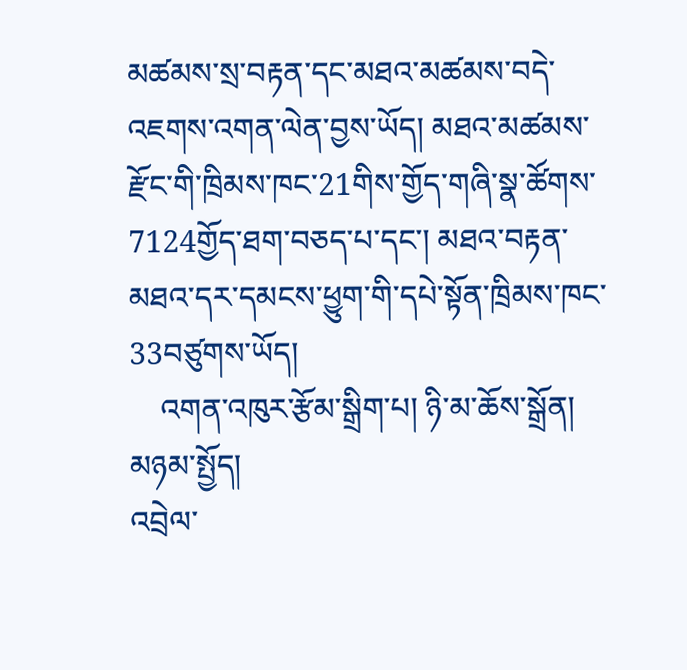མཚམས་སྲ་བརྟན་དང་མཐའ་མཚམས་བདེ་འཇགས་འགན་ལེན་བྱས་ཡོད། མཐའ་མཚམས་རྫོང་གི་ཁྲིམས་ཁང་21གིས་གྱོད་གཞི་སྣ་ཚོགས་7124གྱོད་ཐག་བཅད་པ་དང་། མཐའ་བརྟན་མཐའ་དར་དམངས་ཕྱུག་གི་དཔེ་སྟོན་ཁྲིམས་ཁང་33བཙུགས་ཡོད།
    འགན་འཁུར་རྩོམ་སྒྲིག་པ། ཉི་མ་ཆོས་སྒྲོན།
མཉམ་སྤྱོད།
འབྲེལ་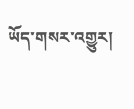ཡོད་གསར་འགྱུར།